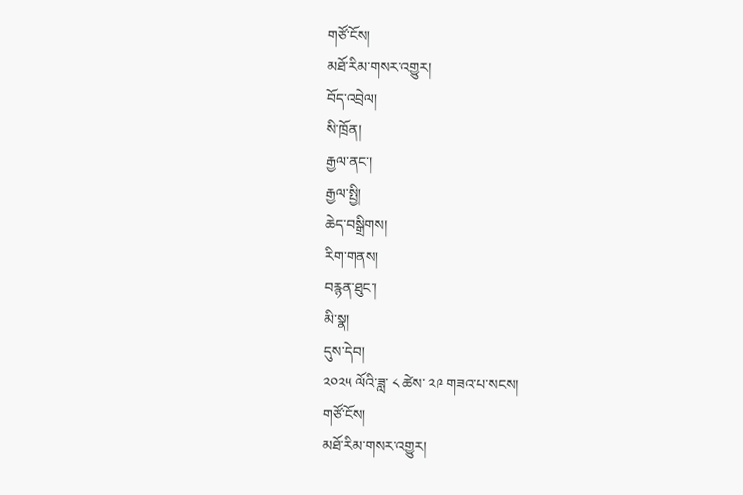གཙོ་ངོས།
མཐོ་རིམ་གསར་འགྱུར།
བོད་འབྲེལ།
སི་ཁྲོན།
རྒྱལ་ནང་།
རྒྱལ་སྤྱི།
ཆེད་བསྒྲིགས།
རིག་གནས།
བརྙན་ཐུང་།
མི་སྣ།
དུས་དེབ།
༢༠༢༥ ལོའི་ཟླ་ ༨ ཚེས་ ༢༩ གཟའ་པ་སངས།
གཙོ་ངོས།
མཐོ་རིམ་གསར་འགྱུར།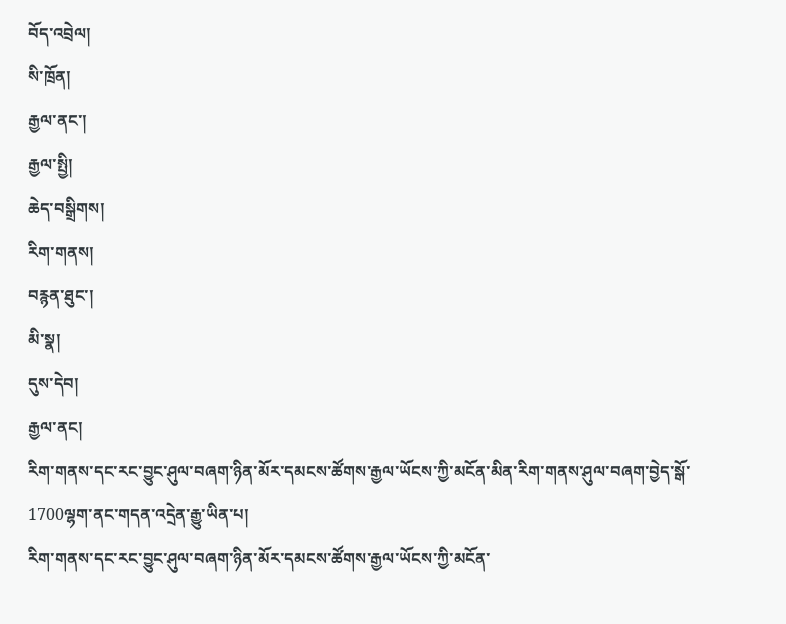བོད་འབྲེལ།
སི་ཁྲོན།
རྒྱལ་ནང་།
རྒྱལ་སྤྱི།
ཆེད་བསྒྲིགས།
རིག་གནས།
བརྙན་ཐུང་།
མི་སྣ།
དུས་དེབ།
རྒྱལ་ནང།
རིག་གནས་དང་རང་བྱུང་ཤུལ་བཞག་ཉིན་མོར་དམངས་ཚོགས་རྒྱལ་ཡོངས་ཀྱི་མངོན་མིན་རིག་གནས་ཤུལ་བཞག་བྱེད་སྒོ་1700ལྷག་ནང་གདན་འདྲེན་རྒྱུ་ཡིན་པ།
རིག་གནས་དང་རང་བྱུང་ཤུལ་བཞག་ཉིན་མོར་དམངས་ཚོགས་རྒྱལ་ཡོངས་ཀྱི་མངོན་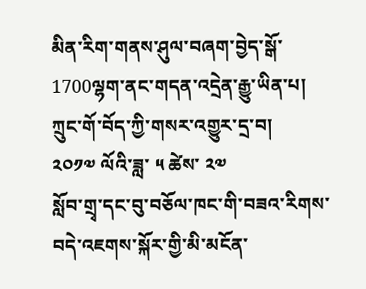མིན་རིག་གནས་ཤུལ་བཞག་བྱེད་སྒོ་1700ལྷག་ནང་གདན་འདྲེན་རྒྱུ་ཡིན་པ།
ཀྲུང་གོ་བོད་ཀྱི་གསར་འགྱུར་དྲ་བ།
༢༠༡༧ ལོའི་ཟླ་ ༥ ཚེས་ ༢༧
སློབ་གྲྭ་དང་བུ་བཅོལ་ཁང་གི་བཟའ་རིགས་བདེ་འཇགས་སྐོར་གྱི་མི་མངོན་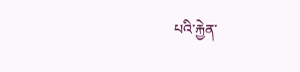པའི་རྐྱེན་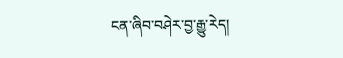ངན་ཞིབ་བཤེར་བྱ་རྒྱུ་རེད།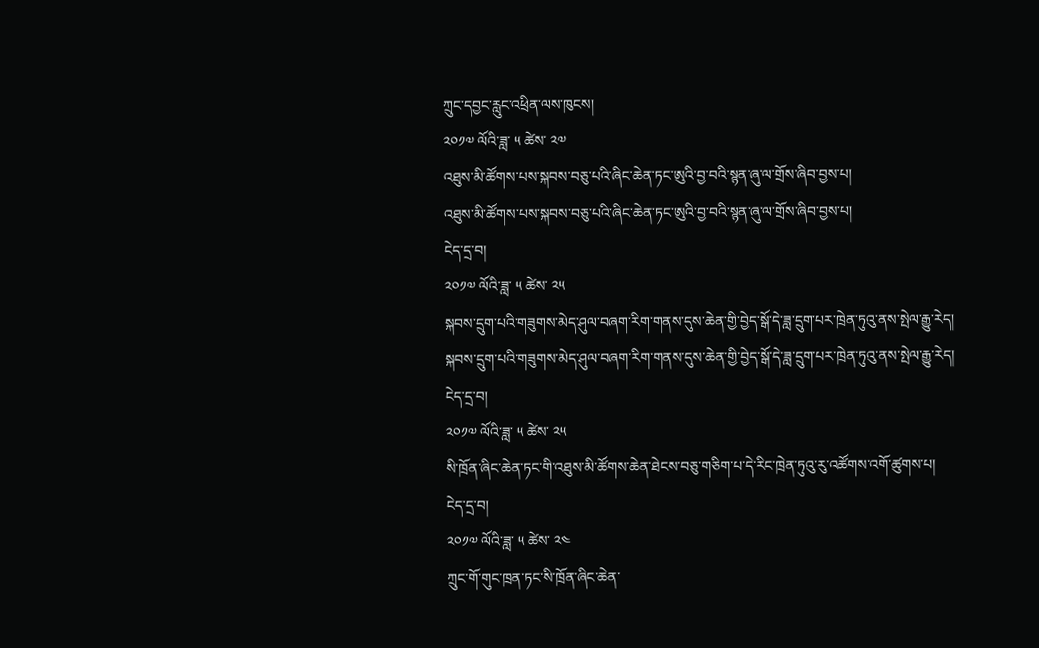ཀྲུང་དབྱང་རླུང་འཕྲིན་ལས་ཁུངས།
༢༠༡༧ ལོའི་ཟླ་ ༥ ཚེས་ ༢༧
འཐུས་མི་ཚོགས་པས་སྐབས་བཅུ་པའི་ཞིང་ཆེན་ཏང་ཨུའི་བྱ་བའི་སྙན་ཞུ་ལ་གྲོས་ཞིབ་བྱས་པ།
འཐུས་མི་ཚོགས་པས་སྐབས་བཅུ་པའི་ཞིང་ཆེན་ཏང་ཨུའི་བྱ་བའི་སྙན་ཞུ་ལ་གྲོས་ཞིབ་བྱས་པ།
ངེད་དྲ་བ།
༢༠༡༧ ལོའི་ཟླ་ ༥ ཚེས་ ༢༥
སྐབས་དྲུག་པའི་གཟུགས་མེད་ཤུལ་བཞག་རིག་གནས་དུས་ཆེན་གྱི་བྱེད་སྒོ་དེ་ཟླ་དྲུག་པར་ཁྲེན་ཏུའུ་ནས་སྤེལ་རྒྱུ་རེད།
སྐབས་དྲུག་པའི་གཟུགས་མེད་ཤུལ་བཞག་རིག་གནས་དུས་ཆེན་གྱི་བྱེད་སྒོ་དེ་ཟླ་དྲུག་པར་ཁྲེན་ཏུའུ་ནས་སྤེལ་རྒྱུ་རེད།
ངེད་དྲ་བ།
༢༠༡༧ ལོའི་ཟླ་ ༥ ཚེས་ ༢༥
སི་ཁྲོན་ཞིང་ཆེན་ཏང་གི་འཐུས་མི་ཚོགས་ཆེན་ཐེངས་བཅུ་གཅིག་པ་དེ་རིང་ཁྲེན་ཏུའུ་རུ་འཚོགས་འགོ་ཚུགས་པ།
ངེད་དྲ་བ།
༢༠༡༧ ལོའི་ཟླ་ ༥ ཚེས་ ༢༤
ཀྲུང་གོ་གུང་ཁྲན་ཏང་སི་ཁྲོན་ཞིང་ཆེན་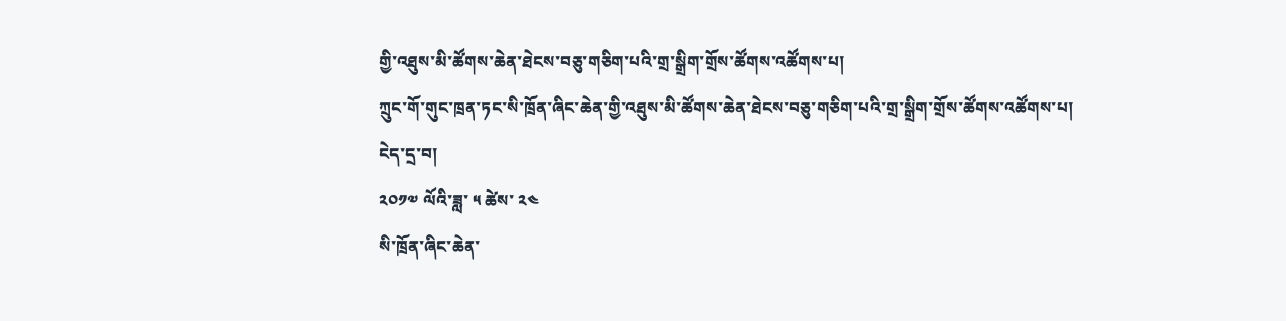གྱི་འཐུས་མི་ཚོགས་ཆེན་ཐེངས་བཅུ་གཅིག་པའི་གྲ་སྒྲིག་གྲོས་ཚོགས་འཚོགས་པ།
ཀྲུང་གོ་གུང་ཁྲན་ཏང་སི་ཁྲོན་ཞིང་ཆེན་གྱི་འཐུས་མི་ཚོགས་ཆེན་ཐེངས་བཅུ་གཅིག་པའི་གྲ་སྒྲིག་གྲོས་ཚོགས་འཚོགས་པ།
ངེད་དྲ་བ།
༢༠༡༧ ལོའི་ཟླ་ ༥ ཚེས་ ༢༤
སི་ཁྲོན་ཞིང་ཆེན་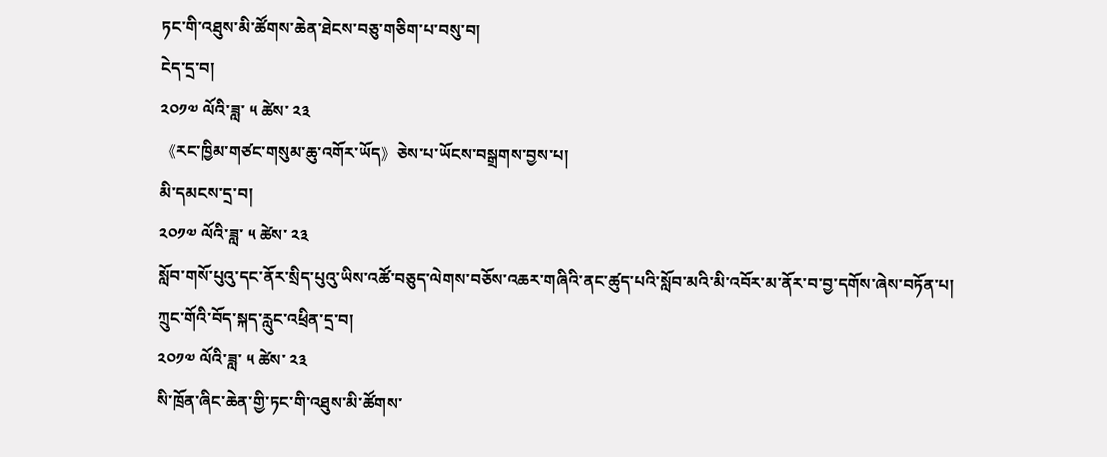ཏང་གི་འཐུས་མི་ཚོགས་ཆེན་ཐེངས་བཅུ་གཅིག་པ་བསུ་བ།
ངེད་དྲ་བ།
༢༠༡༧ ལོའི་ཟླ་ ༥ ཚེས་ ༢༣
《རང་ཁྱིམ་གཙང་གསུམ་ཆུ་འགོར་ཡོད》ཅེས་པ་ཡོངས་བསྒྲགས་བྱས་པ།
མི་དམངས་དྲ་བ།
༢༠༡༧ ལོའི་ཟླ་ ༥ ཚེས་ ༢༣
སློབ་གསོ་པུའུ་དང་ནོར་སྲིད་པུའུ་ཡིས་འཚོ་བཅུད་ལེགས་བཅོས་འཆར་གཞིའི་ནང་ཚུད་པའི་སློབ་མའི་མི་འབོར་མ་ནོར་བ་བྱ་དགོས་ཞེས་བཏོན་པ།
ཀྲུང་གོའི་བོད་སྐད་རླུང་འཕྲིན་དྲ་བ།
༢༠༡༧ ལོའི་ཟླ་ ༥ ཚེས་ ༢༣
སི་ཁྲོན་ཞིང་ཆེན་གྱི་ཏང་གི་འཐུས་མི་ཚོགས་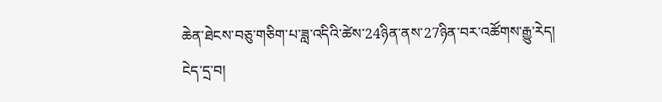ཆེན་ཐེངས་བཅུ་གཅིག་པ་ཟླ་འདིའི་ཚེས་24ཉིན་ནས་27ཉིན་བར་འཚོགས་རྒྱུ་རེད།
ངེད་དྲ་བ།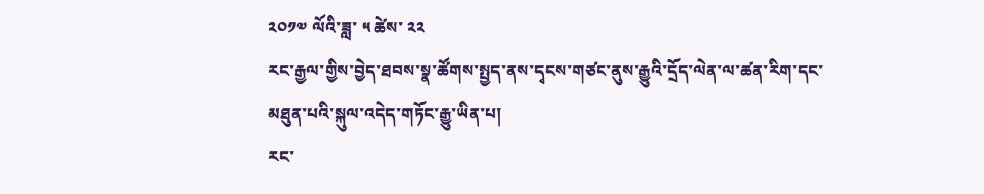༢༠༡༧ ལོའི་ཟླ་ ༥ ཚེས་ ༢༢
རང་རྒྱལ་གྱིས་བྱེད་ཐབས་སྣ་ཚོགས་སྤྱད་ནས་དྭངས་གཙང་ནུས་རྒྱུའི་དྲོད་ལེན་ལ་ཚན་རིག་དང་མཐུན་པའི་སྐུལ་འདེད་གཏོང་རྒྱུ་ཡིན་པ།
རང་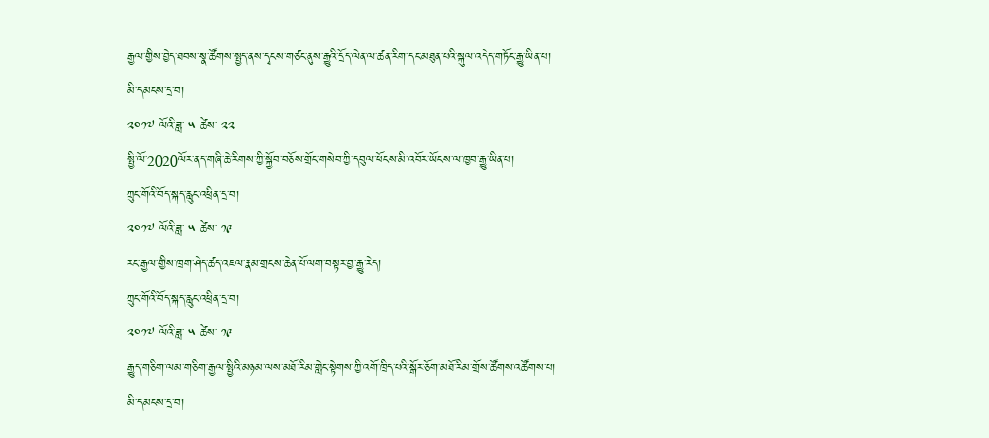རྒྱལ་གྱིས་བྱེད་ཐབས་སྣ་ཚོགས་སྤྱད་ནས་དྭངས་གཙང་ནུས་རྒྱུའི་དྲོད་ལེན་ལ་ཚན་རིག་དང་མཐུན་པའི་སྐུལ་འདེད་གཏོང་རྒྱུ་ཡིན་པ།
མི་དམངས་དྲ་བ།
༢༠༡༧ ལོའི་ཟླ་ ༥ ཚེས་ ༢༢
སྤྱི་ལོ་2020ལོར་ནད་གཞི་ཆེ་རིགས་ཀྱི་སྐྱོབ་བཅོས་གྲོང་གསེབ་ཀྱི་དབུལ་ཕོངས་མི་འབོར་ཡོངས་ལ་ཁྱབ་རྒྱུ་ཡིན་པ།
ཀྲུང་གོའི་བོད་སྐད་རླུང་འཕྲིན་དྲ་བ།
༢༠༡༧ ལོའི་ཟླ་ ༥ ཚེས་ ༡༩
རང་རྒྱལ་གྱིས་ཁྲག་ཤེད་ཚད་འཇལ་རྣམ་གྲངས་ཆེན་པོ་ལག་བསྟར་བྱ་རྒྱུ་རེད།
ཀྲུང་གོའི་བོད་སྐད་རླུང་འཕྲིན་དྲ་བ།
༢༠༡༧ ལོའི་ཟླ་ ༥ ཚེས་ ༡༩
རྒྱུད་གཅིག་ལམ་གཅིག་རྒྱལ་སྤྱིའི་མཉམ་ལས་མཐོ་རིམ་གླེང་སྟེགས་ཀྱི་འགོ་ཁྲིད་པའི་སྒོར་ཅོག་མཐོ་རིམ་གྲོས་ཚོགས་འཚོགས་པ།
མི་དམངས་དྲ་བ།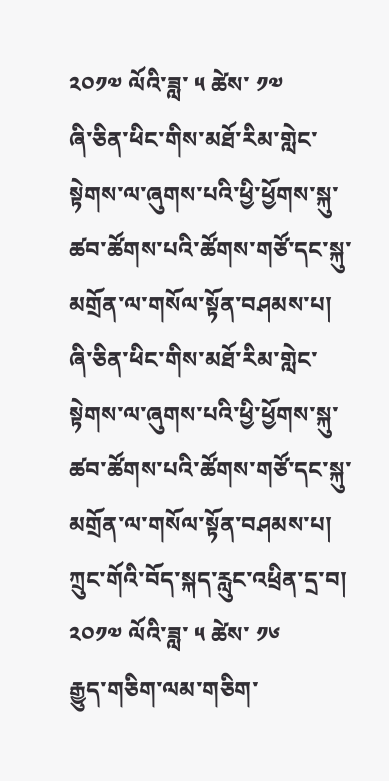༢༠༡༧ ལོའི་ཟླ་ ༥ ཚེས་ ༡༧
ཞི་ཅིན་ཕིང་གིས་མཐོ་རིམ་གླེང་སྟེགས་ལ་ཞུགས་པའི་ཕྱི་ཕྱོགས་སྐུ་ཚབ་ཚོགས་པའི་ཚོགས་གཙོ་དང་སྐུ་མགྲོན་ལ་གསོལ་སྟོན་བཤམས་པ།
ཞི་ཅིན་ཕིང་གིས་མཐོ་རིམ་གླེང་སྟེགས་ལ་ཞུགས་པའི་ཕྱི་ཕྱོགས་སྐུ་ཚབ་ཚོགས་པའི་ཚོགས་གཙོ་དང་སྐུ་མགྲོན་ལ་གསོལ་སྟོན་བཤམས་པ།
ཀྲུང་གོའི་བོད་སྐད་རླུང་འཕྲིན་དྲ་བ།
༢༠༡༧ ལོའི་ཟླ་ ༥ ཚེས་ ༡༦
རྒྱུད་གཅིག་ལམ་གཅིག་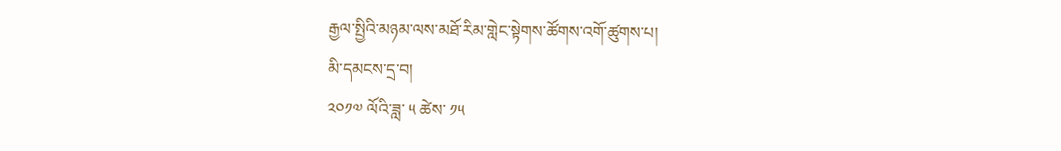རྒྱལ་སྤྱིའི་མཉམ་ལས་མཐོ་རིམ་གླེང་སྟེགས་ཚོགས་འགོ་ཚུགས་པ།
མི་དམངས་དྲ་བ།
༢༠༡༧ ལོའི་ཟླ་ ༥ ཚེས་ ༡༥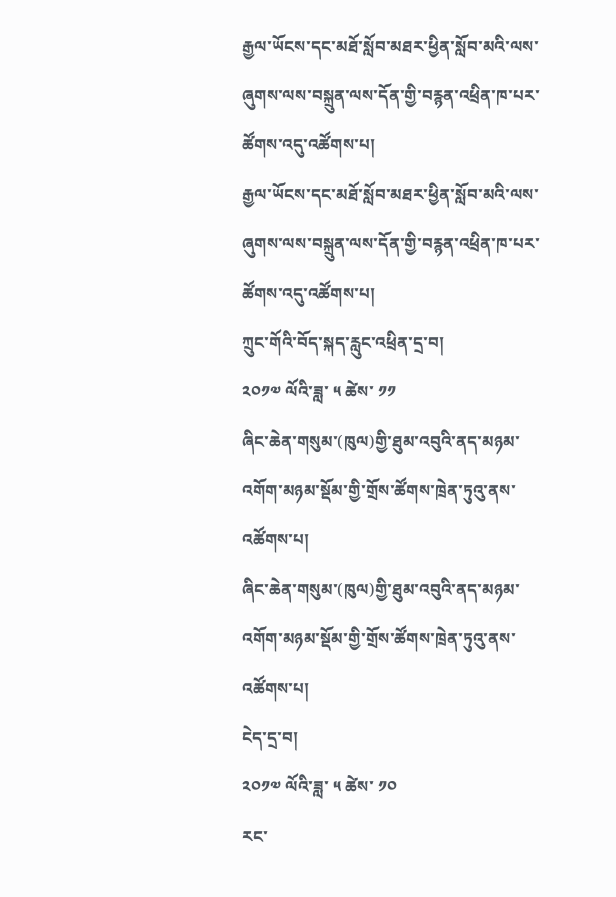རྒྱལ་ཡོངས་དང་མཐོ་སློབ་མཐར་ཕྱིན་སློབ་མའི་ལས་ཞུགས་ལས་བསྐྲུན་ལས་དོན་གྱི་བརྙན་འཕྲིན་ཁ་པར་ཚོགས་འདུ་འཚོགས་པ།
རྒྱལ་ཡོངས་དང་མཐོ་སློབ་མཐར་ཕྱིན་སློབ་མའི་ལས་ཞུགས་ལས་བསྐྲུན་ལས་དོན་གྱི་བརྙན་འཕྲིན་ཁ་པར་ཚོགས་འདུ་འཚོགས་པ།
ཀྲུང་གོའི་བོད་སྐད་རླུང་འཕྲིན་དྲ་བ།
༢༠༡༧ ལོའི་ཟླ་ ༥ ཚེས་ ༡༡
ཞིང་ཆེན་གསུམ་(ཁུལ)གྱི་ཐུམ་འབུའི་ནད་མཉམ་འགོག་མཉམ་སྡོམ་གྱི་གྲོས་ཚོགས་ཁྲེན་ཏུའུ་ནས་འཚོགས་པ།
ཞིང་ཆེན་གསུམ་(ཁུལ)གྱི་ཐུམ་འབུའི་ནད་མཉམ་འགོག་མཉམ་སྡོམ་གྱི་གྲོས་ཚོགས་ཁྲེན་ཏུའུ་ནས་འཚོགས་པ།
ངེད་དྲ་བ།
༢༠༡༧ ལོའི་ཟླ་ ༥ ཚེས་ ༡༠
རང་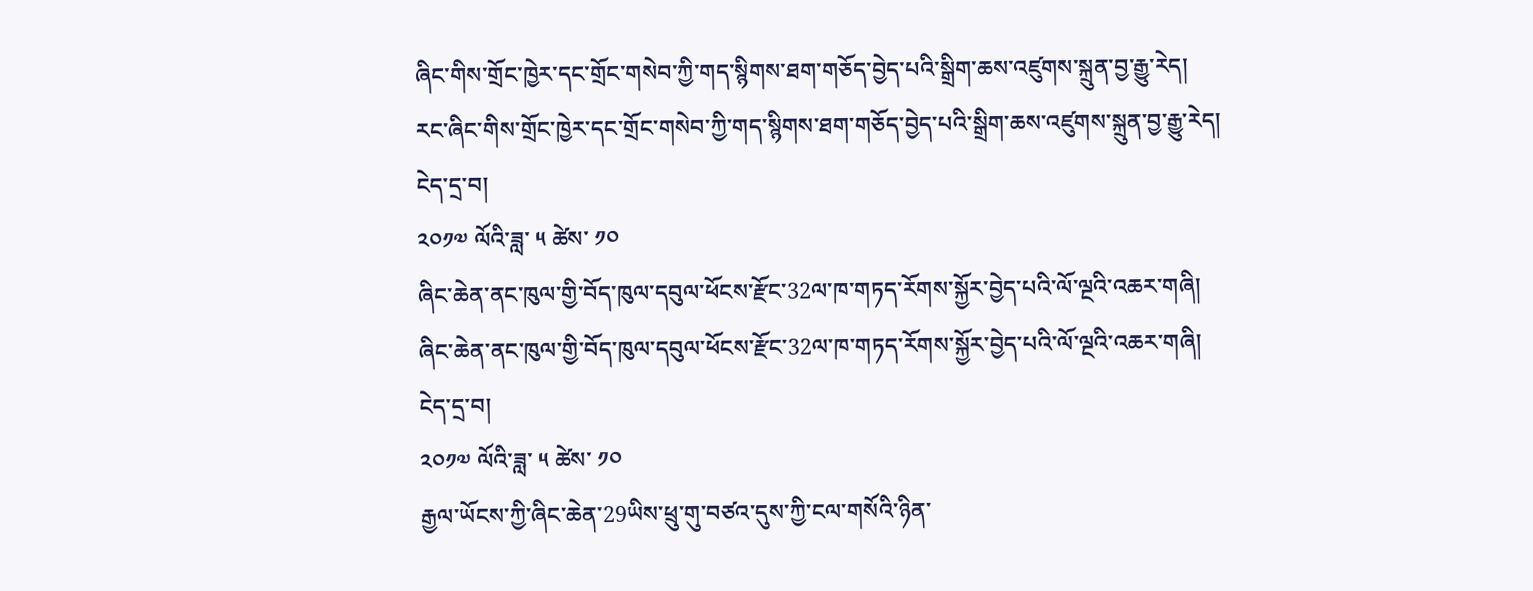ཞིང་གིས་གྲོང་ཁྱེར་དང་གྲོང་གསེབ་ཀྱི་གད་སྙིགས་ཐག་གཅོད་བྱེད་པའི་སྒྲིག་ཆས་འཛུགས་སྐྲུན་བྱ་རྒྱུ་རེད།
རང་ཞིང་གིས་གྲོང་ཁྱེར་དང་གྲོང་གསེབ་ཀྱི་གད་སྙིགས་ཐག་གཅོད་བྱེད་པའི་སྒྲིག་ཆས་འཛུགས་སྐྲུན་བྱ་རྒྱུ་རེད།
ངེད་དྲ་བ།
༢༠༡༧ ལོའི་ཟླ་ ༥ ཚེས་ ༡༠
ཞིང་ཆེན་ནང་ཁུལ་གྱི་བོད་ཁུལ་དབུལ་ཕོངས་རྫོང་32ལ་ཁ་གཏད་རོགས་སྐྱོར་བྱེད་པའི་ལོ་ལྔའི་འཆར་གཞི།
ཞིང་ཆེན་ནང་ཁུལ་གྱི་བོད་ཁུལ་དབུལ་ཕོངས་རྫོང་32ལ་ཁ་གཏད་རོགས་སྐྱོར་བྱེད་པའི་ལོ་ལྔའི་འཆར་གཞི།
ངེད་དྲ་བ།
༢༠༡༧ ལོའི་ཟླ་ ༥ ཚེས་ ༡༠
རྒྱལ་ཡོངས་ཀྱི་ཞིང་ཆེན་29ཡིས་ཕྲུ་གུ་བཙའ་དུས་ཀྱི་ངལ་གསོའི་ཉིན་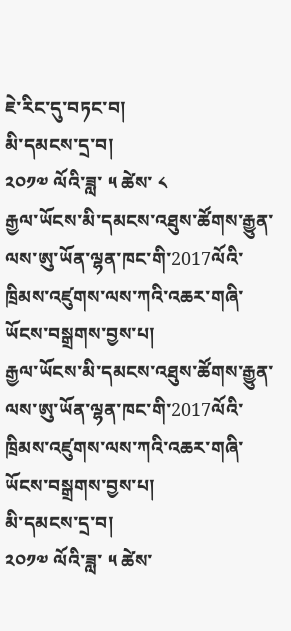ཇེ་རིང་དུ་བཏང་བ།
མི་དམངས་དྲ་བ།
༢༠༡༧ ལོའི་ཟླ་ ༥ ཚེས་ ༨
རྒྱལ་ཡོངས་མི་དམངས་འཐུས་ཚོགས་རྒྱུན་ལས་ཨུ་ཡོན་ལྷན་ཁང་གི་2017ལོའི་ཁྲིམས་འཛུགས་ལས་ཀའི་འཆར་གཞི་ཡོངས་བསྒྲགས་བྱས་པ།
རྒྱལ་ཡོངས་མི་དམངས་འཐུས་ཚོགས་རྒྱུན་ལས་ཨུ་ཡོན་ལྷན་ཁང་གི་2017ལོའི་ཁྲིམས་འཛུགས་ལས་ཀའི་འཆར་གཞི་ཡོངས་བསྒྲགས་བྱས་པ།
མི་དམངས་དྲ་བ།
༢༠༡༧ ལོའི་ཟླ་ ༥ ཚེས་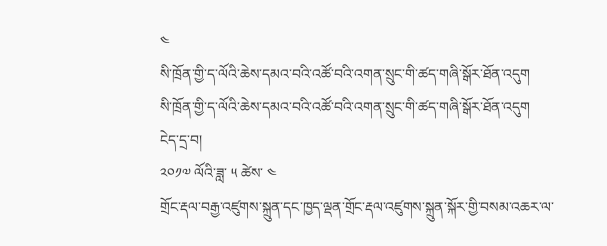༤
སི་ཁྲོན་གྱི་ད་ལོའི་ཆེས་དམའ་བའི་འཚོ་བའི་འགན་སྲུང་གི་ཚད་གཞི་སྒོར་ཐོན་འདུག
སི་ཁྲོན་གྱི་ད་ལོའི་ཆེས་དམའ་བའི་འཚོ་བའི་འགན་སྲུང་གི་ཚད་གཞི་སྒོར་ཐོན་འདུག
ངེད་དྲ་བ།
༢༠༡༧ ལོའི་ཟླ་ ༥ ཚེས་ ༤
གྲོང་རྡལ་བརྒྱ་འཛུགས་སྐྲུན་དང་ཁྱད་ལྡན་གྲོང་རྡལ་འཛུགས་སྐྲུན་སྐོར་གྱི་བསམ་འཆར་ལ་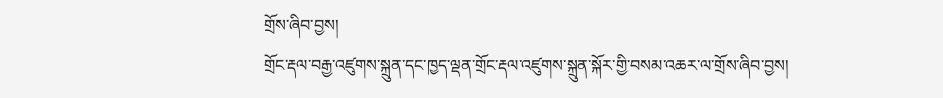གྲོས་ཞིབ་བྱས།
གྲོང་རྡལ་བརྒྱ་འཛུགས་སྐྲུན་དང་ཁྱད་ལྡན་གྲོང་རྡལ་འཛུགས་སྐྲུན་སྐོར་གྱི་བསམ་འཆར་ལ་གྲོས་ཞིབ་བྱས།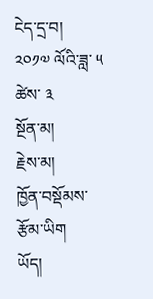ངེད་དྲ་བ།
༢༠༡༧ ལོའི་ཟླ་ ༥ ཚེས་ ༣
སྔོན་མ།
རྗེས་མ།
ཁྱོན་བསྡོམས་རྩོམ་ཡིག
ཡོད།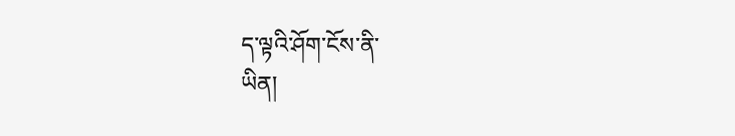ད་ལྟའི་ཤོག་ངོས་ནི་
ཡིན།